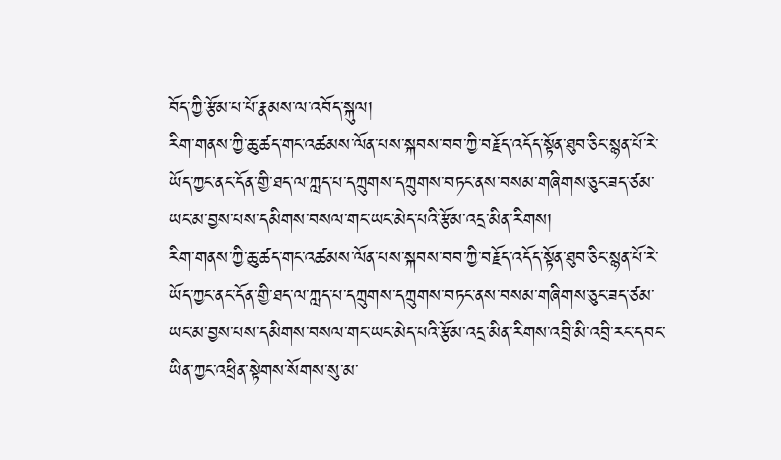བོད་ཀྱི་རྩོམ་པ་པོ་རྣམས་ལ་འབོད་སྐུལ།
རིག་གནས་ཀྱི་ཆུ་ཚད་གང་འཚམས་ལོན་པས་སྐབས་བབ་ཀྱི་བརྗོད་འདོད་སྟོན་ཐུབ་ཅིང་སྙན་པོ་རེ་ཡོད་ཀྱང་ནང་དོན་གྱི་ཐད་ལ་ཀླད་པ་དཀྲུགས་དཀྲུགས་བཏང་ནས་བསམ་གཞིགས་ཅུང་ཟད་ཙམ་ཡང་མ་བྱས་པས་དམིགས་བསལ་གང་ཡང་མེད་པའི་རྩོམ་འདྲ་མིན་རིགས།
རིག་གནས་ཀྱི་ཆུ་ཚད་གང་འཚམས་ལོན་པས་སྐབས་བབ་ཀྱི་བརྗོད་འདོད་སྟོན་ཐུབ་ཅིང་སྙན་པོ་རེ་ཡོད་ཀྱང་ནང་དོན་གྱི་ཐད་ལ་ཀླད་པ་དཀྲུགས་དཀྲུགས་བཏང་ནས་བསམ་གཞིགས་ཅུང་ཟད་ཙམ་ཡང་མ་བྱས་པས་དམིགས་བསལ་གང་ཡང་མེད་པའི་རྩོམ་འདྲ་མིན་རིགས་འབྲི་མི་འབྲི་རང་དབང་ཡིན་ཀྱང་འཕྲིན་སྟེགས་སོགས་སུ་མ་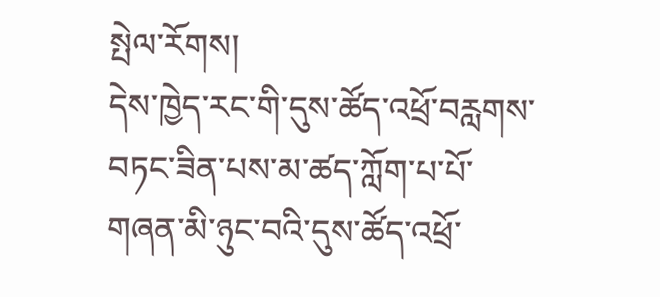སྤེལ་རོགས།
དེས་ཁྱེད་རང་གི་དུས་ཚོད་འཕྲོ་བརླགས་བཏང་ཟིན་པས་མ་ཚད་ཀློག་པ་པོ་གཞན་མི་ཉུང་བའི་དུས་ཚོད་འཕྲོ་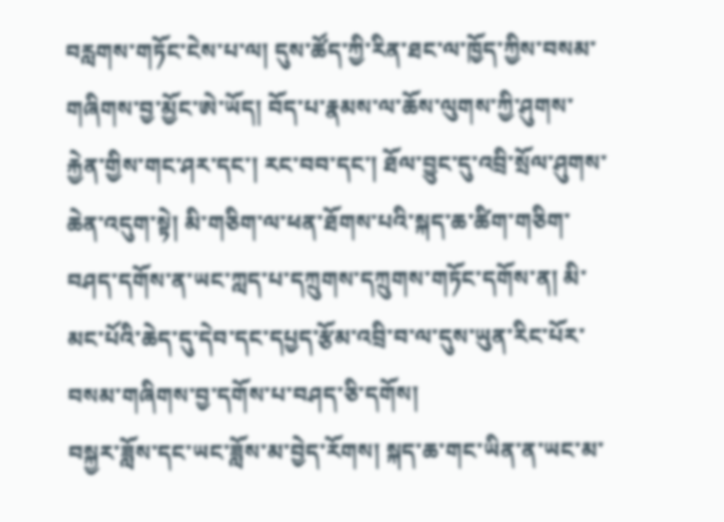བརླགས་གཏོང་ངེས་པ་ལ། དུས་ཚོད་ཀྱི་རིན་ཐང་ལ་ཁྱོད་ཀྱིས་བསམ་གཞིགས་བྱ་མྱོང་ཨེ་ཡོད། བོད་པ་རྣམས་ལ་ཆོས་ལུགས་ཀྱི་ཤུགས་རྐྱེན་གྱིས་གང་ཤར་དང་། རང་བབ་དང་། ཐོལ་བྱུང་དུ་འབྲི་སྲོལ་ཤུགས་ཆེན་འདུག་སྟེ། མི་གཅིག་ལ་ཕན་ཐོགས་པའི་སྐད་ཆ་ཚིག་གཅིག་བཤད་དགོས་ན་ཡང་ཀླད་པ་དཀྲུགས་དཀྲུགས་གཏོང་དགོས་ན། མི་མང་པོའི་ཆེད་དུ་དེབ་དང་དཔྱད་རྩོམ་འབྲི་བ་ལ་དུས་ཡུན་རིང་པོར་བསམ་གཞིགས་བྱ་དགོས་པ་བཤད་ཅི་དགོས།
བསྐྱར་ཟློས་དང་ཡང་ཟློས་མ་བྱེད་རོགས། སྐད་ཆ་གང་ཡིན་ན་ཡང་མ་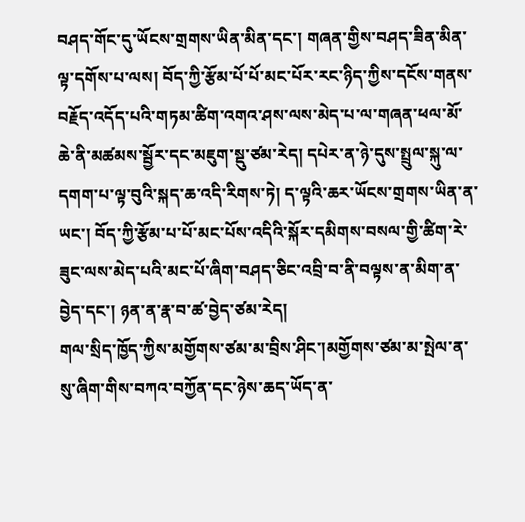བཤད་གོང་དུ་ཡོངས་གྲགས་ཡིན་མིན་དང་། གཞན་གྱིས་བཤད་ཟིན་མིན་ལྟ་དགོས་པ་ལས། བོད་ཀྱི་རྩོམ་པོ་པོ་མང་པོར་རང་ཉིད་ཀྱིས་དངོས་གནས་བརྗོད་འདོད་པའི་གཏམ་ཚིག་འགའ་ཤས་ལས་མེད་པ་ལ་གཞན་ཕལ་མོ་ཆེ་ནི་མཚམས་སྦྱོར་དང་མཇུག་སྡུ་ཙམ་རེད། དཔེར་ན་ཉེ་དུས་སྤྲུལ་སྐུ་ལ་དགག་པ་ལྟ་བུའི་སྐད་ཆ་འདི་རིགས་ཏེ། ད་ལྟའི་ཆར་ཡོངས་གྲགས་ཡིན་ན་ཡང་། བོད་ཀྱི་རྩོམ་པ་པོ་མང་པོས་འདིའི་སྐོར་དམིགས་བསལ་གྱི་ཚིག་རེ་ཟུང་ལས་མེད་པའི་མང་པོ་ཞིག་བཤད་ཅིང་འབྲི་བ་ནི་བལྟས་ན་མིག་ན་བྱེད་དང་། ཉན་ན་རྣ་བ་ཚ་བྱེད་ཙམ་རེད།
གལ་སྲིད་ཁྱོད་ཀྱིས་མགྱོགས་ཙམ་མ་བྲིས་ཤིང་།མགྱོགས་ཙམ་མ་སྤེལ་ན་སུ་ཞིག་གིས་བཀའ་བཀྱོན་དང་ཉེས་ཆད་ཡོད་ན་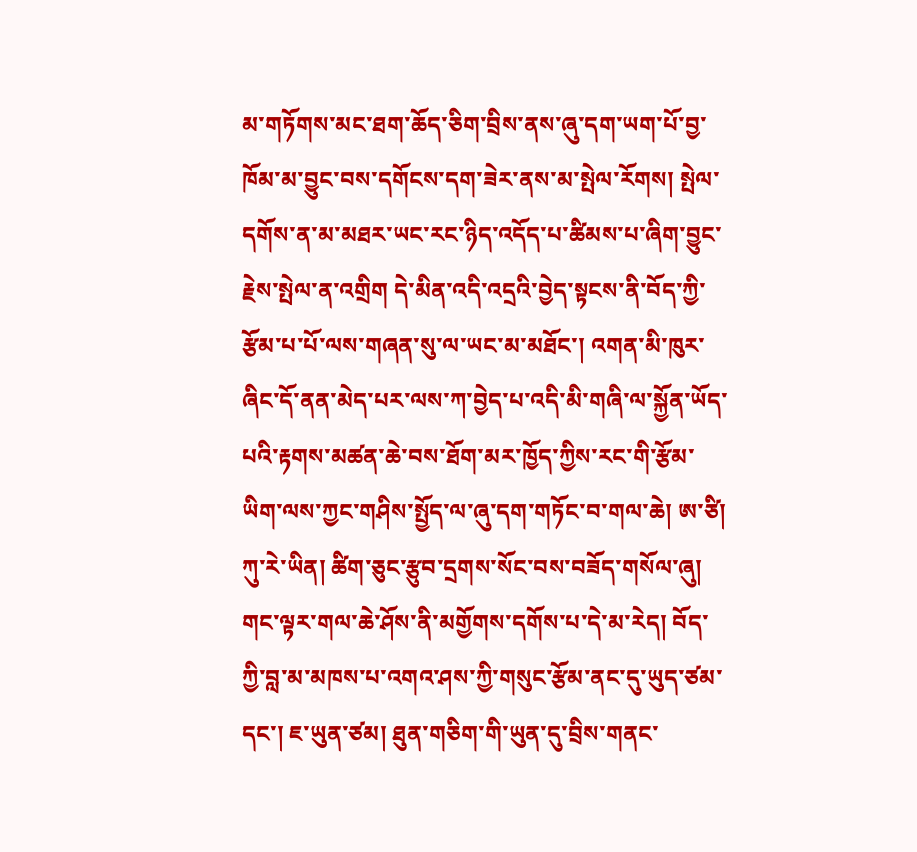མ་གཏོགས་མང་ཐག་ཆོད་ཅིག་བྲིས་ནས་ཞུ་དག་ཡག་པོ་བྱ་ཁོམ་མ་བྱུང་བས་དགོངས་དག་ཟེར་ནས་མ་སྤེལ་རོགས། སྤེལ་དགོས་ན་མ་མཐར་ཡང་རང་ཉིད་འདོད་པ་ཚིམས་པ་ཞིག་བྱུང་རྗེས་སྤེལ་ན་འགྲིག དེ་མིན་འདི་འདྲའི་བྱེད་སྟངས་ནི་བོད་ཀྱི་རྩོམ་པ་པོ་ལས་གཞན་སུ་ལ་ཡང་མ་མཐོང་། འགན་མི་ཁུར་ཞིང་དོ་ནན་མེད་པར་ལས་ཀ་བྱེད་པ་འདི་མི་གཞི་ལ་སྐྱོན་ཡོད་པའི་རྟགས་མཚན་ཆེ་བས་ཐོག་མར་ཁྱོད་ཀྱིས་རང་གི་རྩོམ་ཡིག་ལས་ཀྱང་གཤིས་སྤྱོད་ལ་ཞུ་དག་གཏོང་བ་གལ་ཆེ། ཨ་ཙི། ཀུ་རེ་ཡིན། ཚིག་ཅུང་རྩུབ་དྲགས་སོང་བས་བཟོད་གསོལ་ཞུ།
གང་ལྟར་གལ་ཆེ་ཤོས་ནི་མགྱོགས་དགོས་པ་དེ་མ་རེད། བོད་ཀྱི་བླ་མ་མཁས་པ་འགའ་ཤས་ཀྱི་གསུང་རྩོམ་ནང་དུ་ཡུད་ཙམ་དང་། ཇ་ཡུན་ཙམ། ཐུན་གཅིག་གི་ཡུན་དུ་བྲིས་གནང་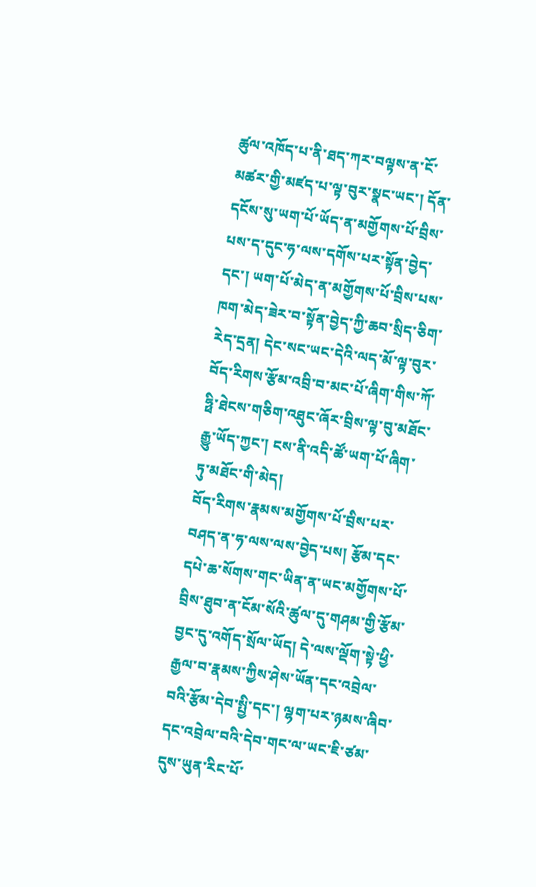ཚུལ་འཁོད་པ་ནི་ཐད་ཀར་བལྟས་ན་ངོ་མཚར་གྱི་མཛད་པ་ལྟ་བུར་སྣང་ཡང་། དོན་དངོས་སུ་ཡག་པོ་ཡོད་ན་མགྱོགས་པོ་བྲིས་པས་ད་དུང་ཧ་ལས་དགོས་པར་སྟོན་བྱེད་དང་། ཡག་པོ་མེད་ན་མགྱོགས་པོ་བྲིས་པས་ཁག་མེད་ཟེར་བ་སྟོན་བྱེད་ཀྱི་ཆབ་སྲིད་ཅིག་རེད་དྲན། དེང་སང་ཡང་དེའི་ལད་མོ་ལྟ་བུར་བོད་རིགས་རྩོམ་འབྲི་བ་མང་པོ་ཞིག་གིས་ཀོ་ཧྥི་ཐེངས་གཅིག་འཐུང་ཞོར་བྲིས་ལྟ་བུ་མཐོང་རྒྱུ་ཡོད་ཀྱང་། ངས་ནི་འདི་ཚོ་ཡག་པོ་ཞིག་ཏུ་མཐོང་གི་མེད།
བོད་རིགས་རྣམས་མགྱོགས་པོ་བྲིས་པར་བཤད་ན་ཧ་ལས་ལས་བྱེད་པས། རྩོམ་དང་དཔེ་ཆ་སོགས་གང་ཡིན་ན་ཡང་མགྱོགས་པོ་བྲིས་ཐུབ་ན་ངོམ་སོའི་ཚུལ་དུ་གཤམ་གྱི་རྩོམ་བྱང་དུ་འགོད་སྲོལ་ཡོད། དེ་ལས་ལྡོག་སྟེ་ཕྱི་རྒྱལ་བ་རྣམས་ཀྱིས་ཤེས་ཡོན་དང་འབྲེལ་བའི་རྩོམ་དེབ་སྤྱི་དང་། ལྷག་པར་ཉམས་ཞིབ་དང་འབྲེལ་བའི་དེབ་གང་ལ་ཡང་ཇི་ཙམ་དུས་ཡུན་རིང་པོ་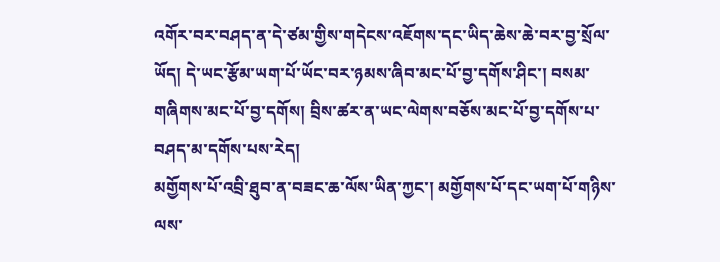འགོར་བར་བཤད་ན་དེ་ཙམ་གྱིས་གདེངས་འཇོགས་དང་ཡིད་ཆེས་ཆེ་བར་བྱ་སྲོལ་ཡོད། དེ་ཡང་རྩོམ་ཡག་པོ་ཡོང་བར་ཉམས་ཞིབ་མང་པོ་བྱ་དགོས་ཤིང་། བསམ་གཞིགས་མང་པོ་བྱ་དགོས། བྲིས་ཚར་ན་ཡང་ལེགས་བཅོས་མང་པོ་བྱ་དགོས་པ་བཤད་མ་དགོས་པས་རེད།
མགྱོགས་པོ་འབྲི་ཐུབ་ན་བཟང་ཆ་ལོས་ཡིན་ཀྱང་། མགྱོགས་པོ་དང་ཡག་པོ་གཉིས་ལས་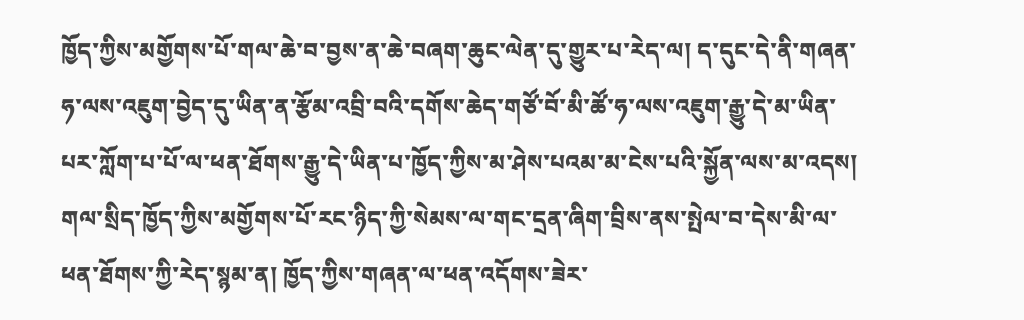ཁྱོད་ཀྱིས་མགྱོགས་པོ་གལ་ཆེ་བ་བྱས་ན་ཆེ་བཞག་ཆུང་ལེན་དུ་གྱུར་པ་རེད་ལ། ད་དུང་དེ་ནི་གཞན་ཧ་ལས་འཇུག་བྱེད་དུ་ཡིན་ན་རྩོམ་འབྲི་བའི་དགོས་ཆེད་གཙོ་བོ་མི་ཚོ་ཧ་ལས་འཇུག་རྒྱུ་དེ་མ་ཡིན་པར་ཀློག་པ་པོ་ལ་ཕན་ཐོགས་རྒྱུ་དེ་ཡིན་པ་ཁྱོད་ཀྱིས་མ་ཤེས་པའམ་མ་ངེས་པའི་སྐྱོན་ལས་མ་འདས། གལ་སྲིད་ཁྱོད་ཀྱིས་མགྱོགས་པོ་རང་ཉིད་ཀྱི་སེམས་ལ་གང་དྲན་ཞིག་བྲིས་ནས་སྤེལ་བ་དེས་མི་ལ་ཕན་ཐོགས་ཀྱི་རེད་སྙམ་ན། ཁྱོད་ཀྱིས་གཞན་ལ་ཕན་འདོགས་ཟེར་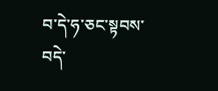བ་དེ་ཧ་ཅང་སྟབས་བདེ་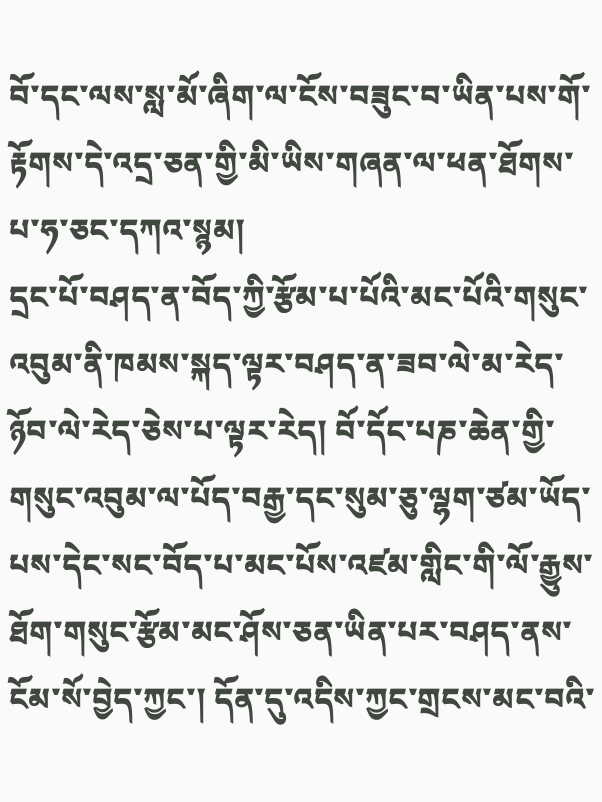བོ་དང་ལས་སླ་མོ་ཞིག་ལ་ངོས་བཟུང་བ་ཡིན་པས་གོ་རྟོགས་དེ་འདྲ་ཅན་གྱི་མི་ཡིས་གཞན་ལ་ཕན་ཐོགས་པ་ཧ་ཅང་དཀའ་སྙམ།
དྲང་པོ་བཤད་ན་བོད་ཀྱི་རྩོམ་པ་པོའི་མང་པོའི་གསུང་འབུམ་ནི་ཁམས་སྐད་ལྟར་བཤད་ན་ཟབ་ལེ་མ་རེད་ཉོབ་ལེ་རེད་ཅེས་པ་ལྟར་རེད། བོ་དོང་པཎ་ཆེན་གྱི་གསུང་འབུམ་ལ་པོད་བརྒྱ་དང་སུམ་ཅུ་ལྷག་ཙམ་ཡོད་པས་དེང་སང་བོད་པ་མང་པོས་འཛམ་གླིང་གི་ལོ་རྒྱུས་ཐོག་གསུང་རྩོམ་མང་ཤོས་ཅན་ཡིན་པར་བཤད་ནས་ངོམ་སོ་བྱེད་ཀྱང་། དོན་དུ་འདིས་ཀྱང་གྲངས་མང་བའི་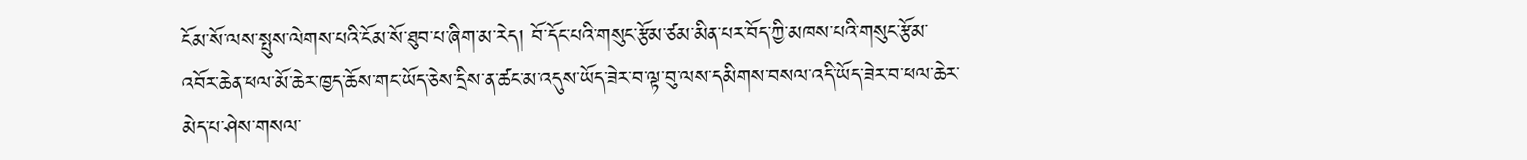ངོམ་སོ་ལས་སྤུས་ལེགས་པའི་ངོམ་སོ་ཐུབ་པ་ཞིག་མ་རེད། བོ་དོང་པའི་གསུང་རྩོམ་ཙམ་མིན་པར་བོད་ཀྱི་མཁས་པའི་གསུང་རྩོམ་འབོར་ཆེན་ཕལ་མོ་ཆེར་ཁྱད་ཆོས་གང་ཡོད་ཅེས་དྲིས་ན་ཚང་མ་འདུས་ཡོད་ཟེར་བ་ལྟ་བུ་ལས་དམིགས་བསལ་འདི་ཡོད་ཟེར་བ་ཕལ་ཆེར་མེད་པ་ཤེས་གསལ་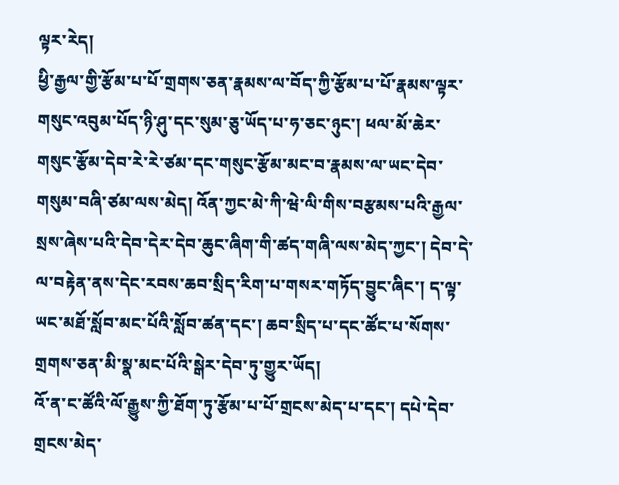ལྟར་རེད།
ཕྱི་རྒྱལ་གྱི་རྩོམ་པ་པོ་གྲགས་ཅན་རྣམས་ལ་བོད་ཀྱི་རྩོམ་པ་པོ་རྣམས་ལྟར་གསུང་འབུམ་པོད་ཉི་ཤུ་དང་སུམ་ཅུ་ཡོད་པ་ཧ་ཅང་ཉུང་། ཕལ་མོ་ཆེར་གསུང་རྩོམ་དེབ་རེ་རེ་ཙམ་དང་གསུང་རྩོམ་མང་བ་རྣམས་ལ་ཡང་དེབ་གསུམ་བཞི་ཙམ་ལས་མེད། འོན་ཀྱང་མེ་ཀི་ཝེ་ལི་གིས་བརྩམས་པའི་རྒྱལ་སྲས་ཞེས་པའི་དེབ་དེར་དེབ་ཆུང་ཞིག་གི་ཚད་གཞི་ལས་མེད་ཀྱང་། དེབ་དེ་ལ་བརྟེན་ནས་དེང་རབས་ཆབ་སྲིད་རིག་པ་གསར་གཏོད་བྱུང་ཞིང་། ད་ལྟ་ཡང་མཐོ་སློབ་མང་པོའི་སློབ་ཚན་དང་། ཆབ་སྲིད་པ་དང་ཚོང་པ་སོགས་གྲགས་ཅན་མི་སྣ་མང་པོའི་སྒེར་དེབ་ཏུ་གྱུར་ཡོད།
འོ་ན་ང་ཚོའི་ལོ་རྒྱུས་ཀྱི་ཐོག་ཏུ་རྩོམ་པ་པོ་གྲངས་མེད་པ་དང་། དཔེ་དེབ་གྲངས་མེད་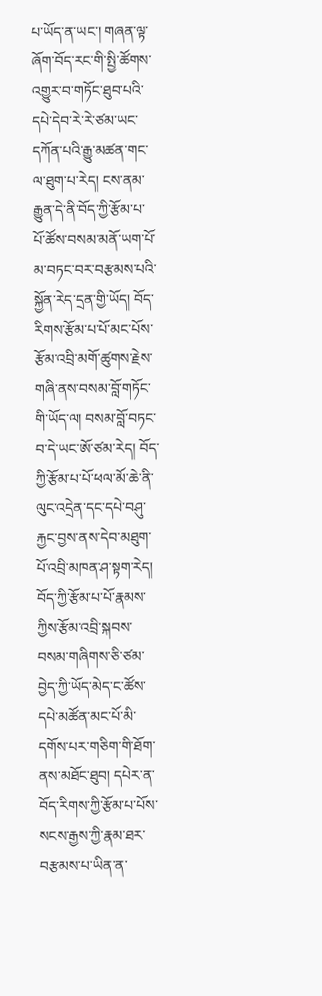པ་ཡོད་ན་ཡང་། གཞན་ལྟ་ཞོག་བོད་རང་གི་སྤྱི་ཚོགས་འགྱུར་བ་གཏོང་ཐུབ་པའི་དཔེ་དེབ་རེ་རེ་ཙམ་ཡང་དཀོན་པའི་རྒྱུ་མཚན་གང་ལ་ཐུག་པ་རེད། ངས་ནམ་རྒྱུན་དེ་ནི་བོད་ཀྱི་རྩོམ་པ་པོ་ཚོས་བསམ་མནོ་ཡག་པོ་མ་བཏང་བར་བརྩམས་པའི་སྐྱོན་རེད་དྲན་གྱི་ཡོད། བོད་རིགས་རྩོམ་པ་པོ་མང་པོས་རྩོམ་འབྲི་མགོ་ཚུགས་རྗེས་གཞི་ནས་བསམ་བློ་གཏོང་གི་ཡོད་ལ། བསམ་བློ་བཏང་བ་དེ་ཡང་ཨོ་ཙམ་རེད། བོད་ཀྱི་རྩོམ་པ་པོ་ཕལ་མོ་ཆེ་ནི་ལུང་འདྲེན་དང་དཔེ་བཤུ་རྐྱང་བྱས་ནས་དེབ་མཐུག་པོ་འབྲི་མཁན་ཤ་སྟག་རེད།
བོད་ཀྱི་རྩོམ་པ་པོ་རྣམས་ཀྱིས་རྩོམ་འབྲི་སྐབས་བསམ་གཞིགས་ཅི་ཙམ་བྱེད་ཀྱི་ཡོད་མེད་ང་ཚོས་དཔེ་མཚོན་མང་པོ་མི་དགོས་པར་གཅིག་གི་ཐོག་ནས་མཐོང་ཐུབ། དཔེར་ན་བོད་རིགས་ཀྱི་རྩོམ་པ་པོས་སངས་རྒྱས་ཀྱི་རྣམ་ཐར་བརྩམས་པ་ཡིན་ན་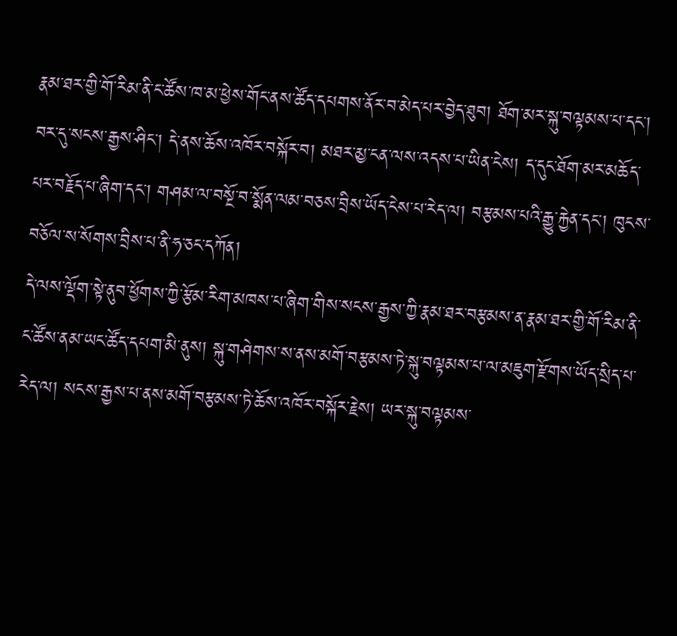རྣམ་ཐར་གྱི་གོ་རིམ་ནི་ང་ཚོས་ཁ་མ་ཕྱེས་གོང་ནས་ཚོད་དཔགས་ནོར་བ་མེད་པར་བྱེད་ཐུབ། ཐོག་མར་སྐུ་བལྟམས་པ་དང་། བར་དུ་སངས་རྒྱས་ཤིང་། དེ་ནས་ཆོས་འཁོར་བསྐོར་བ། མཐར་མྱ་ངན་ལས་འདས་པ་ཡིན་ངེས། ད་དུང་ཐོག་མར་མཆོད་པར་བརྗོད་པ་ཞིག་དང་། གཤམ་ལ་བསྔོ་བ་སྨོན་ལམ་བཅས་བྲིས་ཡོད་ངེས་པ་རེད་ལ། བརྩམས་པའི་རྒྱུ་རྐྱེན་དང་། ཁུངས་བཅོལ་ས་སོགས་བྲིས་པ་ནི་ཧ་ཅང་དཀོན།
དེ་ལས་ལྡོག་སྟེ་ནུབ་ཕྱོགས་ཀྱི་རྩོམ་རིག་མཁས་པ་ཞིག་གིས་སངས་རྒྱས་ཀྱི་རྣམ་ཐར་བརྩམས་ན་རྣམ་ཐར་གྱི་གོ་རིམ་ནི་ང་ཚོས་ནམ་ཡང་ཚོད་དཔག་མི་ནུས། སྐུ་གཤེགས་ས་ནས་མགོ་བརྩམས་ཏེ་སྐུ་བལྟམས་པ་ལ་མཇུག་རྫོགས་ཡོད་སྲིད་པ་རེད་ལ། སངས་རྒྱས་པ་ནས་མགོ་བརྩམས་ཏེ་ཆོས་འཁོར་བསྐོར་རྗེས། ཡར་སྐུ་བལྟམས་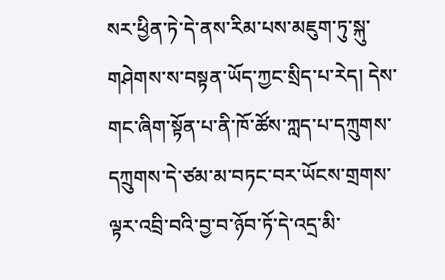སར་ཕྱིན་ཏེ་དེ་ནས་རིམ་པས་མཇུག་ཏུ་སྐུ་གཤེགས་ས་བསྟན་ཡོད་ཀྱང་སྲིད་པ་རེད། དེས་གང་ཞིག་སྟོན་པ་ནི་ཁོ་ཚོས་ཀླད་པ་དཀྲུགས་དཀྲུགས་དེ་ཙམ་མ་བཏང་བར་ཡོངས་གྲགས་ལྟར་འབྲི་བའི་བྱ་བ་ཉོབ་ཏོ་དེ་འདྲ་མི་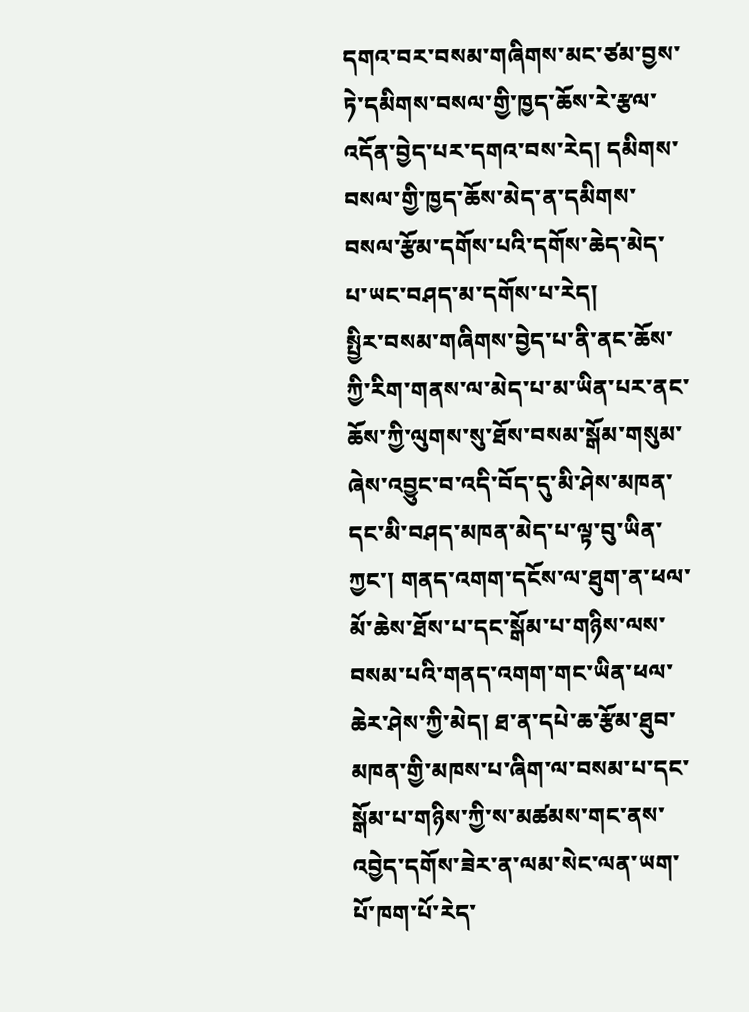དགའ་བར་བསམ་གཞིགས་མང་ཙམ་བྱས་ཏེ་དམིགས་བསལ་གྱི་ཁྱད་ཆོས་རེ་རྩལ་འདོན་བྱེད་པར་དགའ་བས་རེད། དམིགས་བསལ་གྱི་ཁྱད་ཆོས་མེད་ན་དམིགས་བསལ་རྩོམ་དགོས་པའི་དགོས་ཆེད་མེད་པ་ཡང་བཤད་མ་དགོས་པ་རེད།
སྤྱིར་བསམ་གཞིགས་བྱེད་པ་ནི་ནང་ཆོས་ཀྱི་རིག་གནས་ལ་མེད་པ་མ་ཡིན་པར་ནང་ཆོས་ཀྱི་ལུགས་སུ་ཐོས་བསམ་སྒོམ་གསུམ་ཞེས་འབྱུང་བ་འདི་བོད་དུ་མི་ཤེས་མཁན་དང་མི་བཤད་མཁན་མེད་པ་ལྟ་བུ་ཡིན་ཀྱང་། གནད་འགག་དངོས་ལ་ཐུག་ན་ཕལ་མོ་ཆེས་ཐོས་པ་དང་སྒོམ་པ་གཉིས་ལས་བསམ་པའི་གནད་འགག་གང་ཡིན་ཕལ་ཆེར་ཤེས་ཀྱི་མེད། ཐ་ན་དཔེ་ཆ་རྩོམ་ཐུབ་མཁན་གྱི་མཁས་པ་ཞིག་ལ་བསམ་པ་དང་སྒོམ་པ་གཉིས་ཀྱི་ས་མཚམས་གང་ནས་འབྱེད་དགོས་ཟེར་ན་ལམ་སེང་ལན་ཡག་པོ་ཁག་པོ་རེད་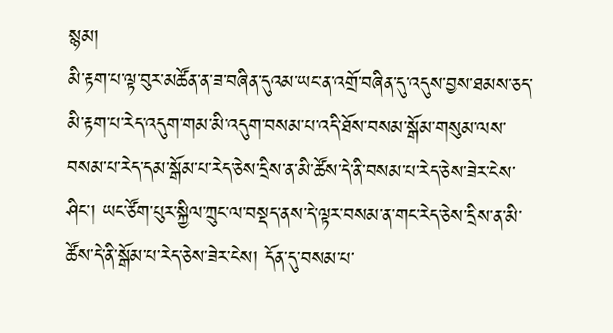སྙམ།
མི་རྟག་པ་ལྟ་བུར་མཚོན་ན་ཟ་བཞིན་དུའམ་ཡང་ན་འགྲོ་བཞིན་དུ་འདུས་བྱས་ཐམས་ཅད་མི་རྟག་པ་རེད་འདུག་གམ་མི་འདུག་བསམ་པ་འདི་ཐོས་བསམ་སྒོམ་གསུམ་ལས་བསམ་པ་རེད་དམ་སྒོམ་པ་རེད་ཅེས་དྲིས་ན་མི་ཚོས་དེ་ནི་བསམ་པ་རེད་ཅེས་ཟེར་ངེས་ཤིང་། ཡང་ཙོག་པུར་སྐྱིལ་ཀྲུང་ལ་བསྡད་ནས་དེ་ལྟར་བསམ་ན་གང་རེད་ཅེས་དྲིས་ན་མི་ཚོས་དེ་ནི་སྒོམ་པ་རེད་ཅེས་ཟེར་ངེས། དོན་དུ་བསམ་པ་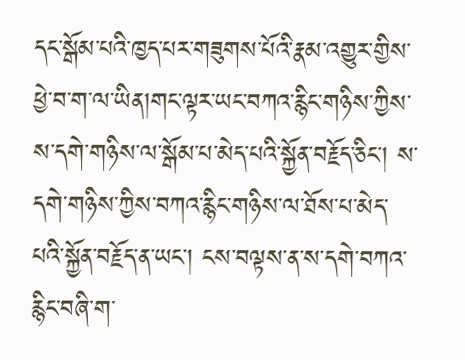དང་སྒོམ་པའི་ཁྱད་པར་གཟུགས་པོའི་རྣམ་འགྱུར་གྱིས་ཕྱེ་བ་ག་ལ་ཡིན།གང་ལྟར་ཡང་བཀའ་རྙིང་གཉིས་ཀྱིས་ས་དགེ་གཉིས་ལ་སྒོམ་པ་མེད་པའི་སྐྱོན་བརྗོད་ཅིང་། ས་དགེ་གཉིས་ཀྱིས་བཀའ་རྙིང་གཉིས་ལ་ཐོས་པ་མེད་པའི་སྐྱོན་བརྗོད་ན་ཡང་། ངས་བལྟས་ན་ས་དགེ་བཀའ་རྙིང་བཞི་ག་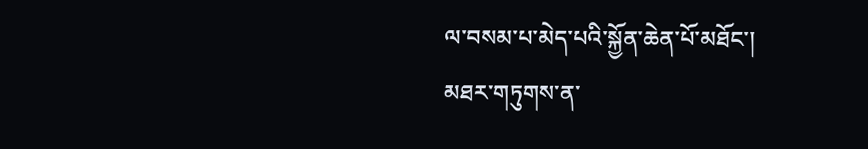ལ་བསམ་པ་མེད་པའི་སྐྱོན་ཆེན་པོ་མཐོང་། མཐར་གཏུགས་ན་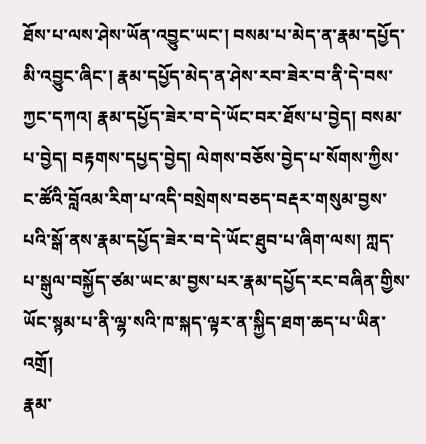ཐོས་པ་ལས་ཤེས་ཡོན་འབྱུང་ཡང་། བསམ་པ་མེད་ན་རྣམ་དཔྱོད་མི་འབྱུང་ཞིང་། རྣམ་དཔྱོད་མེད་ན་ཤེས་རབ་ཟེར་བ་ནི་དེ་བས་ཀྱང་དཀའ། རྣམ་དཔྱོད་ཟེར་བ་དེ་ཡོང་བར་ཐོས་པ་བྱེད། བསམ་པ་བྱེད། བརྟགས་དཔྱད་བྱེད། ལེགས་བཅོས་བྱེད་པ་སོགས་ཀྱིས་ང་ཚོའི་བློའམ་རིག་པ་འདི་བསྲེགས་བཅད་བརྡར་གསུམ་བྱས་པའི་སྒོ་ནས་རྣམ་དཔྱོད་ཟེར་བ་དེ་ཡོང་ཐུབ་པ་ཞིག་ལས། ཀླད་པ་སྒུལ་བསྐྱོད་ཙམ་ཡང་མ་བྱས་པར་རྣམ་དཔྱོད་རང་བཞིན་གྱིས་ཡོང་སྙམ་པ་ནི་ལྷ་སའི་ཁ་སྐད་ལྟར་ན་སྐྱིད་ཐག་ཆད་པ་ཡིན་འགྲོ།
རྣམ་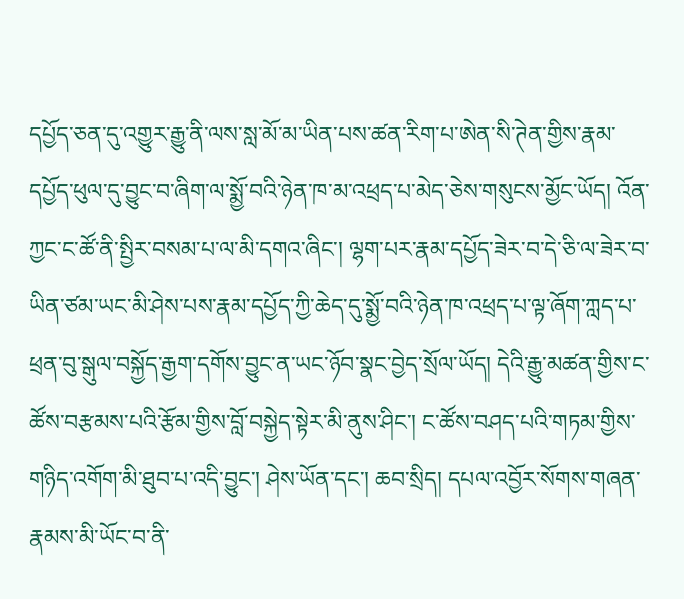དཔྱོད་ཅན་དུ་འགྱུར་རྒྱུ་ནི་ལས་སླ་མོ་མ་ཡིན་པས་ཚན་རིག་པ་ཨེན་སི་ཊེན་གྱིས་རྣམ་དཔྱོད་ཕུལ་དུ་བྱུང་བ་ཞིག་ལ་སྨྱོ་བའི་ཉེན་ཁ་མ་འཕྲད་པ་མེད་ཅེས་གསུངས་མྱོང་ཡོད། འོན་ཀྱང་ང་ཚོ་ནི་སྤྱིར་བསམ་པ་ལ་མི་དགའ་ཞིང་། ལྷག་པར་རྣམ་དཔྱོད་ཟེར་བ་དེ་ཅི་ལ་ཟེར་བ་ཡིན་ཙམ་ཡང་མི་ཤེས་པས་རྣམ་དཔྱོད་ཀྱི་ཆེད་དུ་སྨྱོ་བའི་ཉེན་ཁ་འཕྲད་པ་ལྟ་ཞོག་ཀླད་པ་ཕྲན་བུ་སྒུལ་བསྐྱོད་རྒྱག་དགོས་བྱུང་ན་ཡང་ཉོབ་སྣང་བྱེད་སྲོལ་ཡོད། དེའི་རྒྱུ་མཚན་གྱིས་ང་ཚོས་བརྩམས་པའི་རྩོམ་གྱིས་བློ་བསྐྱེད་སྟེར་མི་ནུས་ཤིང་། ང་ཚོས་བཤད་པའི་གཏམ་གྱིས་གཉིད་འགོག་མི་ཐུབ་པ་འདི་བྱུང་། ཤེས་ཡོན་དང་། ཆབ་སྲིད། དཔལ་འབྱོར་སོགས་གཞན་རྣམས་མི་ཡོང་བ་ནི་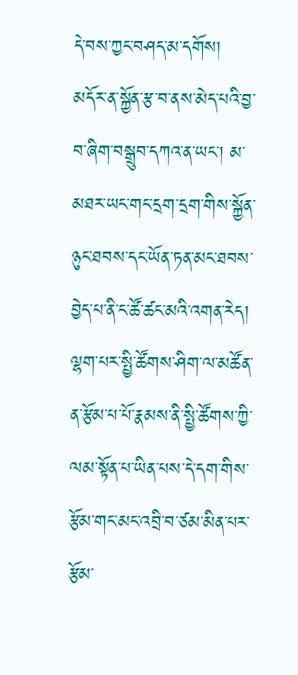དེ་བས་ཀྱང་བཤད་མ་དགོས།
མདོར་ན་སྐྱོན་རྩ་བ་ནས་མེད་པའི་བྱ་བ་ཞིག་བསྒྲུབ་དཀའ་ན་ཡང་། མ་མཐར་ཡང་གང་དྲག་དྲག་གིས་སྐྱོན་ཉུང་ཐབས་དང་ཡོན་ཏན་མང་ཐབས་བྱེད་པ་ནི་ང་ཚོ་ཚང་མའི་འགན་རེད། ལྷག་པར་སྤྱི་ཚོགས་ཤིག་ལ་མཚོན་ན་རྩོམ་པ་པོ་རྣམས་ནི་སྤྱི་ཚོགས་ཀྱི་ལམ་སྟོན་པ་ཡིན་པས་དེ་དག་གིས་རྩོམ་གང་མང་འབྲི་བ་ཙམ་མིན་པར་རྩོམ་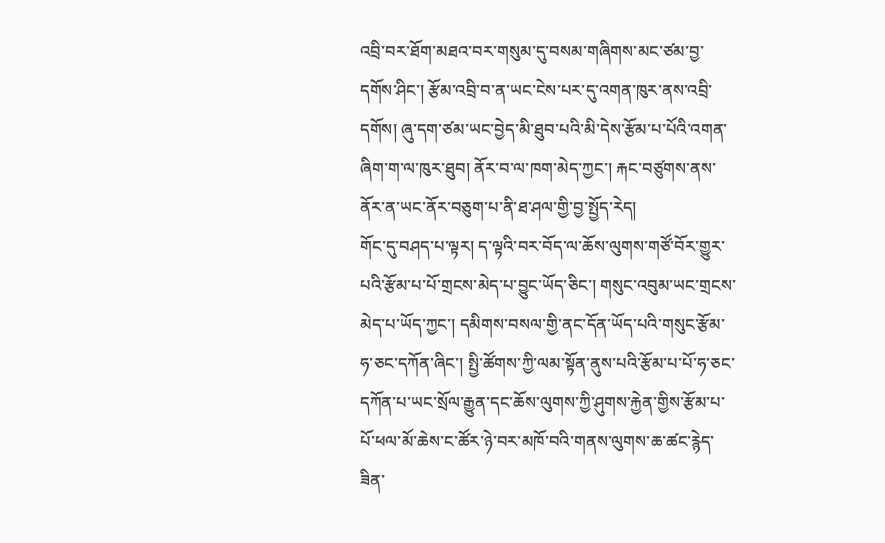འབྲི་བར་ཐོག་མཐའ་བར་གསུམ་དུ་བསམ་གཞིགས་མང་ཙམ་བྱ་དགོས་ཤིང་། རྩོམ་འབྲི་བ་ན་ཡང་ངེས་པར་དུ་འགན་ཁུར་ནས་འབྲི་དགོས། ཞུ་དག་ཙམ་ཡང་བྱེད་མི་ཐུབ་པའི་མི་དེས་རྩོམ་པ་པོའི་འགན་ཞིག་ག་ལ་ཁུར་ཐུབ། ནོར་བ་ལ་ཁག་མེད་ཀྱང་། རྐང་བཙུགས་ནས་ནོར་ན་ཡང་ནོར་བཅུག་པ་ནི་ཐ་ཤལ་གྱི་བྱ་སྤྱོད་རེད།
གོང་དུ་བཤད་པ་ལྟར། ད་ལྟའི་བར་བོད་ལ་ཆོས་ལུགས་གཙོ་བོར་གྱུར་པའི་རྩོམ་པ་པོ་གྲངས་མེད་པ་བྱུང་ཡོད་ཅིང་། གསུང་འབུམ་ཡང་གྲངས་མེད་པ་ཡོད་ཀྱང་། དམིགས་བསལ་གྱི་ནང་དོན་ཡོད་པའི་གསུང་རྩོམ་ཧ་ཅང་དཀོན་ཞིང་། སྤྱི་ཚོགས་ཀྱི་ལམ་སྟོན་ནུས་པའི་རྩོམ་པ་པོ་ཧ་ཅང་དཀོན་པ་ཡང་སྲོལ་རྒྱུན་དང་ཆོས་ལུགས་ཀྱི་ཤུགས་རྐྱེན་གྱིས་རྩོམ་པ་པོ་ཕལ་མོ་ཆེས་ང་ཚོར་ཉེ་བར་མཁོ་བའི་གནས་ལུགས་ཆ་ཚང་རྙེད་ཟིན་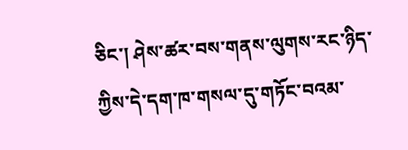ཅིང་། ཤེས་ཚར་བས་གནས་ལུགས་རང་ཉིད་ཀྱིས་དེ་དག་ཁ་གསལ་དུ་གཏོང་བའམ་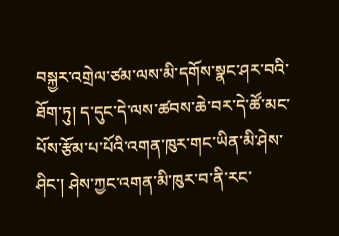བསྐྱར་འགྲེལ་ཙམ་ལས་མི་དགོས་སྣང་ཤར་བའི་ཐོག་ཏུ། ད་དུང་དེ་ལས་ཚབས་ཆེ་བར་དེ་ཚོ་མང་པོས་རྩོམ་པ་པོའི་འགན་ཁུར་གང་ཡིན་མི་ཤེས་ཤིང་། ཤེས་ཀྱང་འགན་མི་ཁུར་བ་ནི་རང་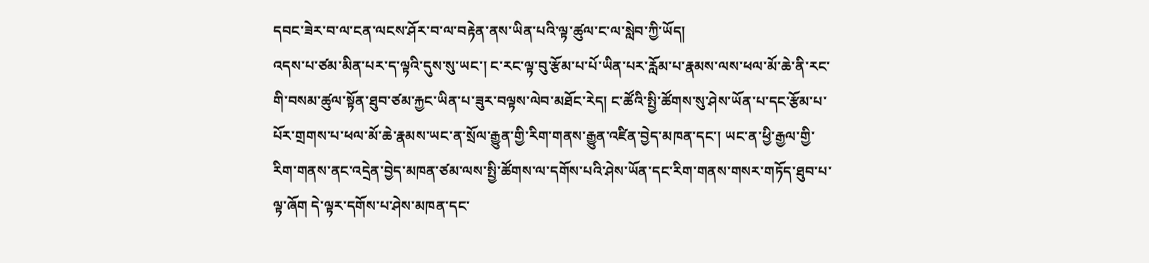དབང་ཟེར་བ་ལ་ངན་ལངས་ཤོར་བ་ལ་བརྟེན་ནས་ཡིན་པའི་ལྟ་ཚུལ་ང་ལ་སླེབ་ཀྱི་ཡོད།
འདས་པ་ཙམ་མིན་པར་ད་ལྟའི་དུས་སུ་ཡང་། ང་རང་ལྟ་བུ་རྩོམ་པ་པོ་ཡིན་པར་རློམ་པ་རྣམས་ལས་ཕལ་མོ་ཆེ་ནི་རང་གི་བསམ་ཚུལ་སྟོན་ཐུབ་ཙམ་རྐྱང་ཡིན་པ་ཟུར་བལྟས་ལེབ་མཐོང་རེད། ང་ཚོའི་སྤྱི་ཚོགས་སུ་ཤེས་ཡོན་པ་དང་རྩོམ་པ་པོར་གྲགས་པ་ཕལ་མོ་ཆེ་རྣམས་ཡང་ན་སྲོལ་རྒྱུན་གྱི་རིག་གནས་རྒྱུན་འཛིན་བྱེད་མཁན་དང་། ཡང་ན་ཕྱི་རྒྱལ་གྱི་རིག་གནས་ནང་འདྲེན་བྱེད་མཁན་ཙམ་ལས་སྤྱི་ཚོགས་ལ་དགོས་པའི་ཤེས་ཡོན་དང་རིག་གནས་གསར་གཏོད་ཐུབ་པ་ལྟ་ཞོག དེ་ལྟར་དགོས་པ་ཤེས་མཁན་དང་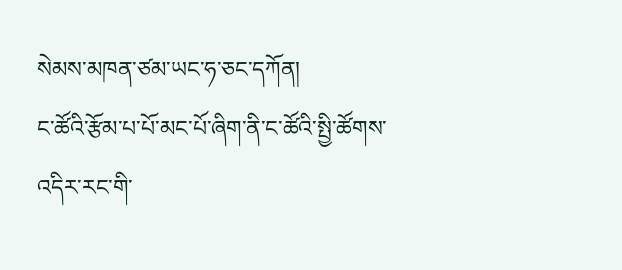སེམས་མཁན་ཙམ་ཡང་ཧ་ཅང་དཀོན།
ང་ཚོའི་རྩོམ་པ་པོ་མང་པོ་ཞིག་ནི་ང་ཚོའི་སྤྱི་ཚོགས་འདིར་རང་གི་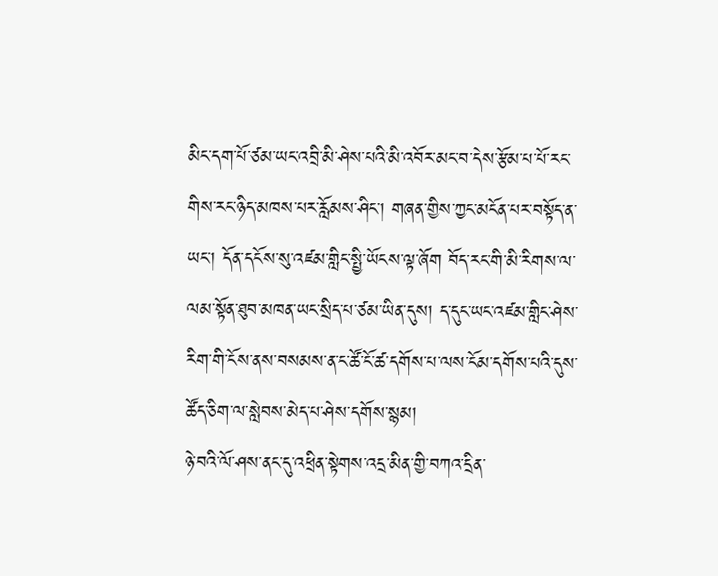མིང་དག་པོ་ཙམ་ཡང་འབྲི་མི་ཤེས་པའི་མི་འབོར་མང་བ་དེས་རྩོམ་པ་པོ་རང་གིས་རང་ཉིད་མཁས་པར་རློམས་ཤིང་། གཞན་གྱིས་ཀྱང་མངོན་པར་བསྟོད་ན་ཡང་། དོན་དངོས་སུ་འཛམ་གླིང་སྤྱི་ཡོངས་ལྟ་ཞོག བོད་རང་གི་མི་རིགས་ལ་ལམ་སྟོན་ཐུབ་མཁན་ཡང་སྲིད་པ་ཙམ་ཡིན་དུས། ད་དུང་ཡང་འཛམ་གླིང་ཤེས་རིག་གི་ངོས་ནས་བསམས་ན་ང་ཚོ་ངོ་ཚ་དགོས་པ་ལས་ངོམ་དགོས་པའི་དུས་ཚོད་ཅིག་ལ་སླེབས་མེད་པ་ཤེས་དགོས་སྙམ།
ཉེ་བའི་ལོ་ཤས་ནང་དུ་འཕྲིན་སྟེགས་འདྲ་མིན་གྱི་བཀའ་དྲིན་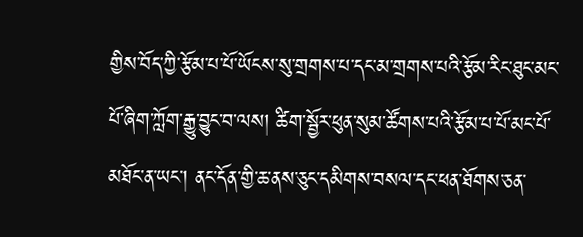གྱིས་བོད་ཀྱི་རྩོམ་པ་པོ་ཡོངས་སུ་གྲགས་པ་དང་མ་གྲགས་པའི་རྩོམ་རིང་ཐུང་མང་པོ་ཞིག་ཀློག་རྒྱུ་བྱུང་བ་ལས། ཚིག་སྦྱོར་ཕུན་སུམ་ཚོགས་པའི་རྩོམ་པ་པོ་མང་པོ་མཐོང་ན་ཡང་། ནང་དོན་གྱི་ཆ་ནས་ཅུང་དམིགས་བསལ་དང་ཕན་ཐོགས་ཅན་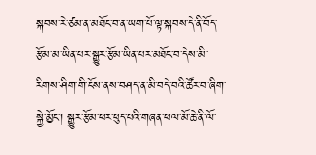སྐབས་རེ་ཙམ་ན་མཐོང་བ་ན་ཡག་པོ་ལྟ་སྐབས་དེ་ནི་བོད་རྩོམ་མ་ཡིན་པར་སྒྱུར་རྩོམ་ཡིན་པར་མཐོང་བ་དེས་མི་རིགས་ཤིག་གི་ངོས་ནས་བཤད་ན་མི་བདེ་བའི་ཚོར་བ་ཞིག་སྐྱེ་མྱོང་། སྒྱུར་རྩོམ་ཕར་ཕུད་པའི་གཞན་ཕལ་མོ་ཆེ་ནི་ལོ་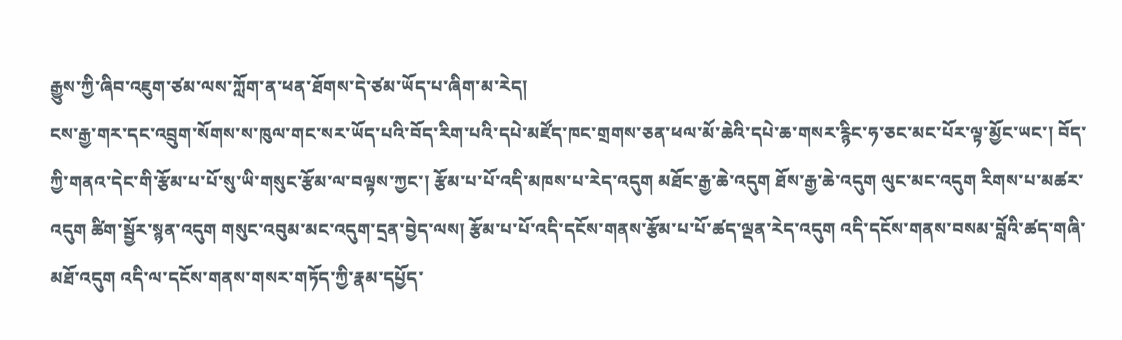རྒྱུས་ཀྱི་ཞིབ་འཇུག་ཙམ་ལས་ཀློག་ན་ཕན་ཐོགས་དེ་ཙམ་ཡོད་པ་ཞིག་མ་རེད།
ངས་རྒྱ་གར་དང་འབྲུག་སོགས་ས་ཁུལ་གང་སར་ཡོད་པའི་བོད་རིག་པའི་དཔེ་མཛོད་ཁང་གྲགས་ཅན་ཕལ་མོ་ཆེའི་དཔེ་ཆ་གསར་རྙིང་ཧ་ཅང་མང་པོར་ལྟ་མྱོང་ཡང་། བོད་ཀྱི་གནའ་དེང་གི་རྩོམ་པ་པོ་སུ་ཡི་གསུང་རྩོམ་ལ་བལྟས་ཀྱང་། རྩོམ་པ་པོ་འདི་མཁས་པ་རེད་འདུག མཐོང་རྒྱ་ཆེ་འདུག ཐོས་རྒྱ་ཆེ་འདུག ལུང་མང་འདུག རིགས་པ་མཚར་འདུག ཚིག་སྦྱོར་སྙན་འདུག གསུང་འབུམ་མང་འདུག་དྲན་བྱེད་ལས། རྩོམ་པ་པོ་འདི་དངོས་གནས་རྩོམ་པ་པོ་ཚད་ལྡན་རེད་འདུག འདི་དངོས་གནས་བསམ་བློའི་ཚད་གཞི་མཐོ་འདུག འདི་ལ་དངོས་གནས་གསར་གཏོད་ཀྱི་རྣམ་དཔྱོད་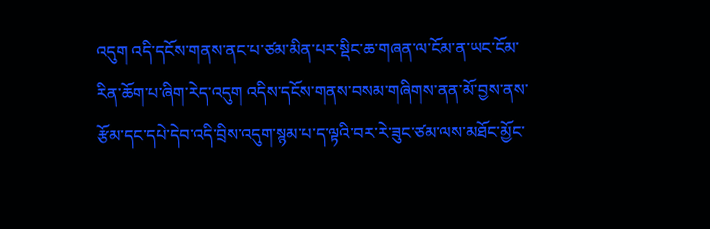འདུག འདི་དངོས་གནས་ནང་པ་ཙམ་མིན་པར་སྡིང་ཆ་གཞན་ལ་ངོམ་ན་ཡང་ངོམ་རིན་ཆོག་པ་ཞིག་རེད་འདུག འདིས་དངོས་གནས་བསམ་གཞིགས་ནན་མོ་བྱས་ནས་རྩོམ་དང་དཔེ་དེབ་འདི་བྲིས་འདུག་སྙམ་པ་ད་ལྟའི་བར་རེ་ཟུང་ཙམ་ལས་མཐོང་མྱོང་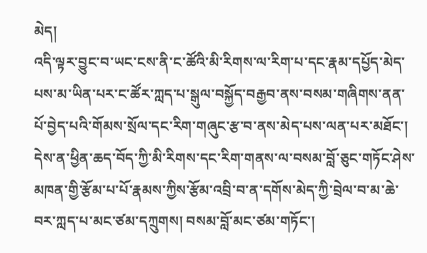མེད།
འདི་ལྟར་བྱུང་བ་ཡང་ངས་ནི་ང་ཚོའི་མི་རིགས་ལ་རིག་པ་དང་རྣམ་དཔྱོད་མེད་པས་མ་ཡིན་པར་ང་ཚོར་ཀླད་པ་སྒུལ་བསྐྱོད་བརྒྱབ་ནས་བསམ་གཞིགས་ནན་པོ་བྱེད་པའི་གོམས་སྲོལ་དང་རིག་གཞུང་རྩ་བ་ནས་མེད་པས་ལན་པར་མཐོང་། དེས་ན་ཕྱིན་ཆད་བོད་ཀྱི་མི་རིགས་དང་རིག་གནས་ལ་བསམ་བློ་ཅུང་གཏོང་ཤེས་མཁན་གྱི་རྩོམ་པ་པོ་རྣམས་ཀྱིས་རྩོམ་འབྲི་བ་ན་དགོས་མེད་ཀྱི་བྲེལ་བ་མ་ཆེ་བར་ཀླད་པ་མང་ཙམ་དཀྲུགས། བསམ་བློ་མང་ཙམ་གཏོང་།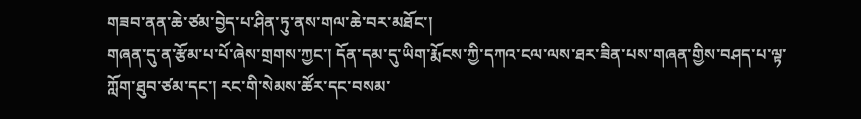གཟབ་ནན་ཆེ་ཙམ་བྱེད་པ་ཤིན་ཏུ་ནས་གལ་ཆེ་བར་མཐོང་།
གཞན་དུ་ན་རྩོམ་པ་པོ་ཞེས་གྲགས་ཀྱང་། དོན་དམ་དུ་ཡིག་རྨོངས་ཀྱི་དཀའ་ངལ་ལས་ཐར་ཟིན་པས་གཞན་གྱིས་བཤད་པ་ལྟ་ཀློག་ཐུབ་ཙམ་དང་། རང་གི་སེམས་ཚོར་དང་བསམ་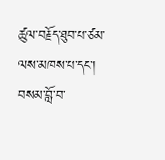ཚུལ་བརྗོད་ཐུབ་པ་ཙམ་ལས་མཁས་པ་དང་། བསམ་བློ་བ་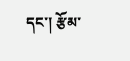དང་། རྩོམ་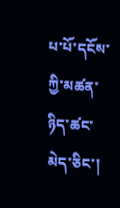པ་པོ་དངོས་ཀྱི་མཚན་ཉིད་ཚང་མེད་ཅིང་།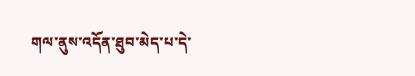གལ་ནུས་འདོན་ཐུབ་མེད་པ་དེ་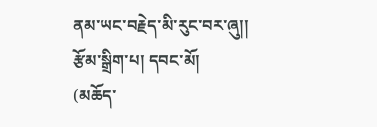ནམ་ཡང་བརྗེད་མི་རུང་བར་ཞུ།།
རྩོམ་སྒྲིག་པ། དབང་མོ།
(མཆོད་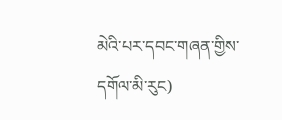མེའི་པར་དབང་གཞན་གྱིས་དགོལ་མི་རུང)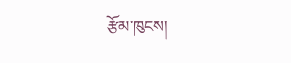རྩོམ་ཁུངས།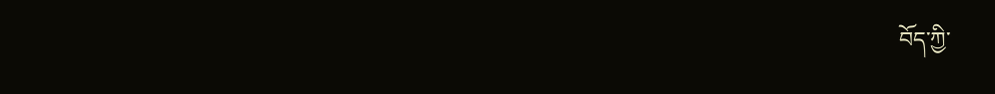བོད་ཀྱི་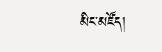མིང་མཛོད།